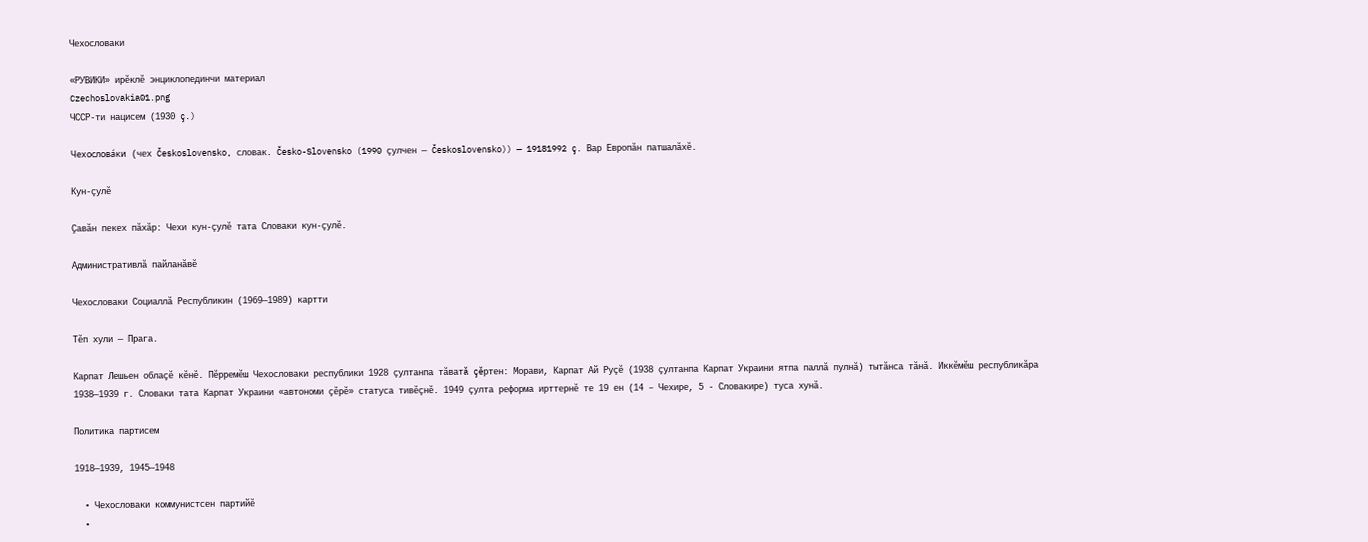Чехословаки

«РУВИКИ» ирӗклӗ энциклопединчи материал
Czechoslovakia01.png
ЧССР-ти нацисем (1930 ç.)

Чехослова́ки (чех Československo, словак. Česko-Slovensko (1990 çулчен — Československo)) — 19181992 ç. Вар Европăн патшалăхĕ.

Кун-çулĕ

Ҫавӑн пекех пӑхӑр: Чехи кун-çулĕ тата Словаки кун-çулĕ.

Административлă пайланăвĕ

Чехословаки Социаллă Республикин (1969—1989) картти

Тĕп хули — Прага.

Карпат Лешьен облаçĕ кĕнĕ. Пĕрремĕш Чехословаки республики 1928 çултанпа тăватă çĕртен: Морави, Карпат Ай Руçĕ (1938 çултанпа Карпат Украини ятпа паллă пулнă) тытăнса тăнă. Иккĕмĕш республикăра 1938—1939 г. Словаки тата Карпат Украини «автономи çĕрĕ» статуса тивĕçнĕ. 1949 çулта реформа ирттернĕ те 19 ен (14 – Чехире, 5 - Словакире) туса хунă.

Политика партисем

1918—1939, 1945—1948

  • Чехословаки коммунистсен партийĕ
  •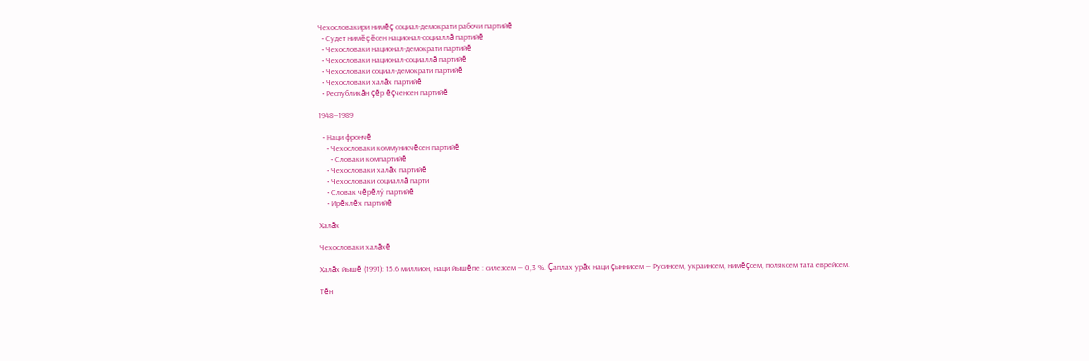Чехословакири нимĕç социал-демократи рабочи партийĕ
  • Судет нимĕçĕсен национал-социаллă партийĕ
  • Чехословаки национал-демократи партийĕ
  • Чехословаки национал-социаллă партийĕ
  • Чехословаки социал-демократи партийĕ
  • Чехословаки халăх партийĕ
  • Республикăн çĕр ĕçченсен партийĕ

1948—1989

  • Наци фрончĕ
    • Чехословаки коммунисчĕсен партийĕ
      • Словаки компартийĕ
    • Чехословаки халăх партийĕ
    • Чехословаки социаллă парти
    • Словак чĕрĕлӳ партийĕ
    • Ирĕклĕх партийĕ

Халăх

Чехословаки халăхĕ

Халăх йышĕ (1991): 15.6 миллион, наци йышĕпе : силезсем — 0,3 %. Çаплах урăх наци çыннисем — Русинсем, украинсем, нимĕçсем, поляксем тата еврейсем.

Тĕн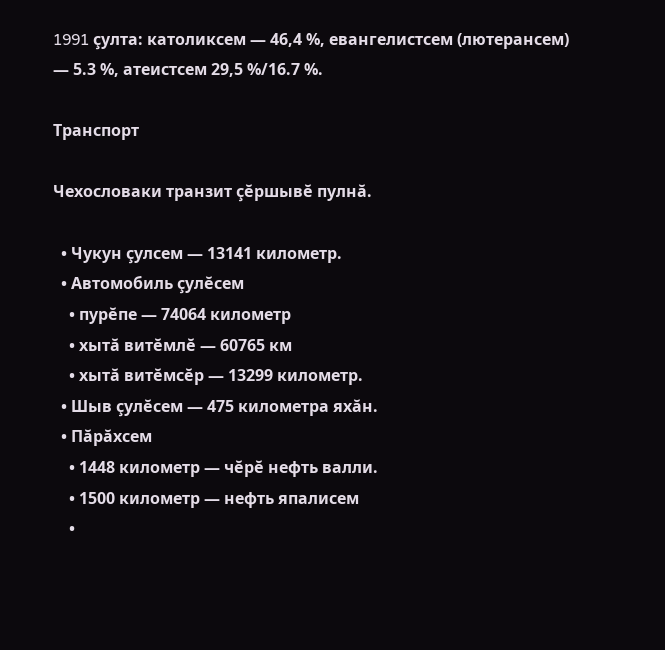1991 çулта: католиксем — 46,4 %, евангелистсем (лютерансем) — 5.3 %, атеистсем 29,5 %/16.7 %.

Транспорт

Чехословаки транзит çĕршывĕ пулнă.

  • Чукун çулсем — 13141 километр.
  • Автомобиль çулĕсем
    • пурĕпе — 74064 километр
    • хытă витĕмлĕ — 60765 км
    • хытă витĕмсĕр — 13299 километр.
  • Шыв çулĕсем — 475 километра яхăн.
  • Пăрăхсем
    • 1448 километр — чĕрĕ нефть валли.
    • 1500 километр — нефть япалисем
    •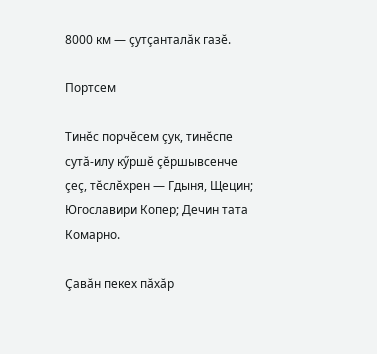8000 км — çутçанталăк газĕ.

Портсем

Тинĕс порчĕсем çук, тинĕспе сутă-илу кӳршĕ çĕршывсенче çеç, тĕслĕхрен — Гдыня, Щецин; Югославири Копер; Дечин тата Комарно.

Çавăн пекех пăхăр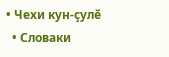• Чехи кун-çулĕ
  • Словаки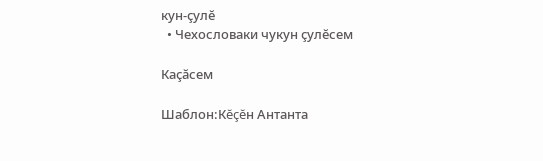кун-çулĕ
  • Чехословаки чукун çулĕсем

Каçăсем

Шаблон:Кĕçĕн Антанта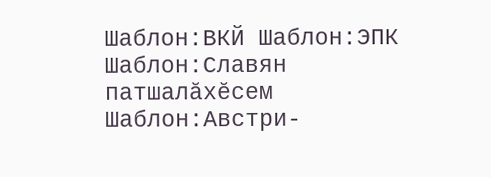Шаблон:ВКЙ Шаблон:ЭПК Шаблон:Славян патшалăхĕсем Шаблон:Австри-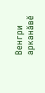Венгри арканăвĕ